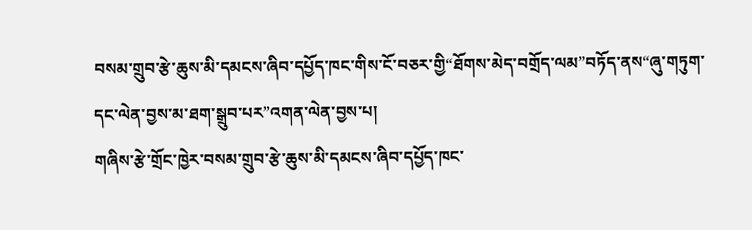བསམ་གྲུབ་རྩེ་ཆུས་མི་དམངས་ཞིབ་དཔྱོད་ཁང་གིས་ངོ་བཅར་གྱི“ཐོགས་མེད་བགྲོད་ལམ”བཏོད་ནས“ཞུ་གཏུག་དང་ལེན་བྱས་མ་ཐག་སྒྲུབ་པར”འགན་ལེན་བྱས་པ།
གཞིས་རྩེ་གྲོང་ཁྱེར་བསམ་གྲུབ་རྩེ་ཆུས་མི་དམངས་ཞིབ་དཔྱོད་ཁང་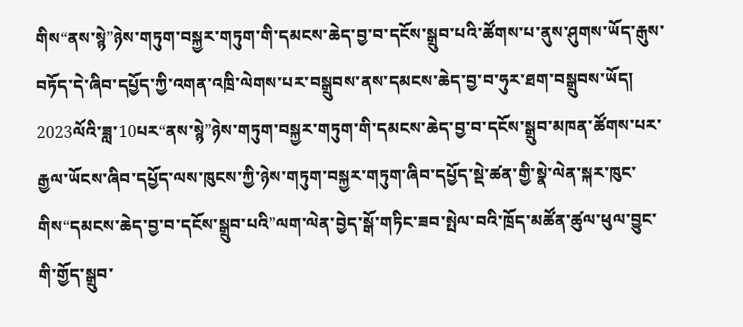གིས“ནས་སྙེ”ཉེས་གཏུག་བསྐྱར་གཏུག་གི་དམངས་ཆེད་བྱ་བ་དངོས་སྒྲུབ་པའི་ཚོགས་པ་ནུས་ཤུགས་ཡོད་རྒུས་བཏོད་དེ་ཞིབ་དཔྱོད་ཀྱི་འགན་འཁྲི་ལེགས་པར་བསྒྲུབས་ནས་དམངས་ཆེད་བྱ་བ་ཧུར་ཐག་བསྒྲུབས་ཡོད། 2023ལོའི་ཟླ་10པར“ནས་སྙེ”ཉེས་གཏུག་བསྐྱར་གཏུག་གི་དམངས་ཆེད་བྱ་བ་དངོས་སྒྲུབ་མཁན་ཚོགས་པར་རྒྱལ་ཡོངས་ཞིབ་དཔྱོད་ལས་ཁུངས་ཀྱི་ཉེས་གཏུག་བསྐྱར་གཏུག་ཞིབ་དཔྱོད་སྡེ་ཚན་གྱི་སྣེ་ལེན་སྐར་ཁུང་གིས“དམངས་ཆེད་བྱ་བ་དངོས་སྒྲུབ་པའི”ལག་ལེན་བྱེད་སྒོ་གཏིང་ཟབ་སྤེལ་བའི་ཁྲོད་མཚོན་ཚུལ་ཕུལ་བྱུང་གི་གྱོད་སྒྲུབ་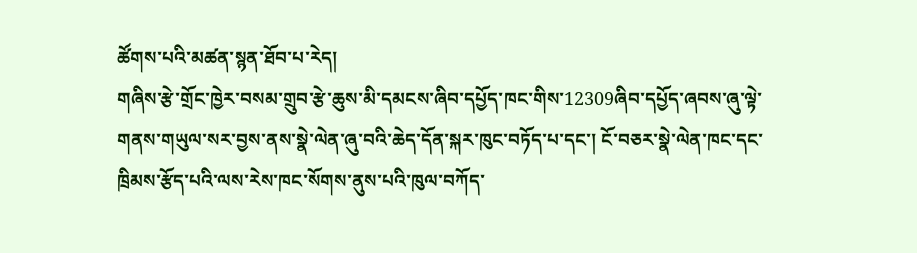ཚོགས་པའི་མཚན་སྙན་ཐོབ་པ་རེད།
གཞིས་རྩེ་གྲོང་ཁྱེར་བསམ་གྲུབ་རྩེ་ཆུས་མི་དམངས་ཞིབ་དཔྱོད་ཁང་གིས་12309ཞིབ་དཔྱོད་ཞབས་ཞུ་ལྟེ་གནས་གཡུལ་སར་བྱས་ནས་སྣེ་ལེན་ཞུ་བའི་ཆེད་དོན་སྐར་ཁུང་བཏོད་པ་དང་། ངོ་བཅར་སྣེ་ལེན་ཁང་དང་ཁྲིམས་རྩོད་པའི་ལས་རེས་ཁང་སོགས་ནུས་པའི་ཁུལ་བཀོད་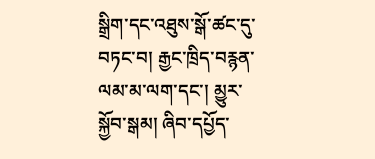སྒྲིག་དང་འཐུས་སྒོ་ཚང་དུ་བཏང་བ། རྒྱང་ཁྲིད་བརྙན་ལམ་མ་ལག་དང་། མྱུར་སྐྱོབ་སྒམ། ཞིབ་དཔྱོད་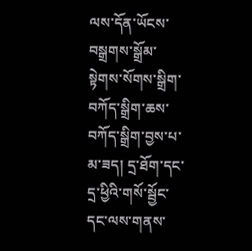ལས་དོན་ཡོངས་བསྒྲགས་སྒྲོམ་སྟེགས་སོགས་སྒྲིག་བཀོད་སྒྲིག་ཆས་བཀོད་སྒྲིག་བྱས་པ་མ་ཟད། དྲ་ཐོག་དང་དྲ་ཕྱིའི་གསོ་སྦྱོང་དང་ལས་གནས་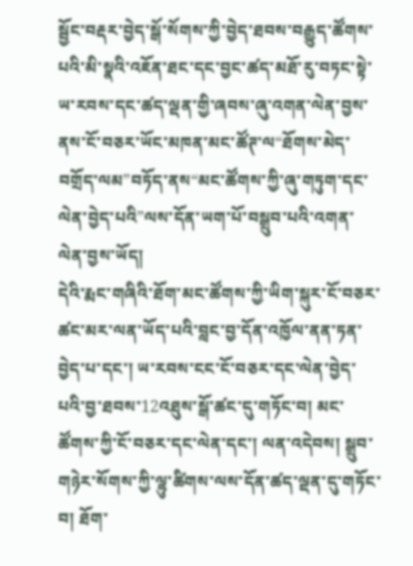སྦྱོང་བརྡར་བྱེད་སྒོ་སོགས་ཀྱི་བྱེད་ཐབས་བརྒྱུད་ཚོགས་པའི་མི་སྣའི་འཇོན་ཐང་དང་བྱང་ཚད་མཐོ་རུ་བཏང་སྟེ་ཡ་རབས་དང་ཚད་ལྡན་གྱི་ཞབས་ཞུ་འགན་ལེན་བྱས་ནས་ངོ་བཅར་ཡོང་མཁན་མང་ཚོཊ་ལ“ཐོགས་མེད་བགྲོད་ལམ”བཏོད་ནས“མང་ཚོགས་ཀྱི་ཞུ་གཏུག་དང་ལེན་བྱེད་པའི”ལས་དོན་ཡག་པོ་བསྒྲུབ་པའི་འགན་ལེན་བྱས་ཡོད།
དེའི་རྨང་གཞིའི་ཐོག་མང་ཚོགས་ཀྱི་ཡིག་སྐུར་ངོ་བཅར་ཚང་མར་ལན་ཡོད་པའི་བླང་བྱ་དོན་འཁྱོལ་ནན་ཏན་བྱེད་པ་དང་། ཡ་རབས་ངང་ངོ་བཅར་དང་ལེན་བྱེད་པའི་བྱ་ཐབས་12འཐུས་སྒོ་ཚང་དུ་གཏོང་བ། མང་ཚོགས་ཀྱི་ངོ་བཅར་དང་ལེན་དང་། ལན་འདེབས། སྒྲུབ་གཉེར་སོགས་ཀྱི་ལྷུ་ཚིགས་ལས་དོན་ཚད་ལྡན་དུ་གཏོང་བ། ཐོག་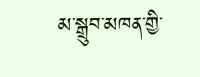མ་སྒྲུབ་མཁན་གྱི་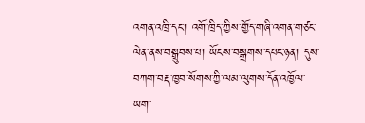འགན་འཁྲི་དང་། འགོ་ཁྲིད་ཀྱིས་གྱོད་གཞི་འགན་གཙང་ལེན་ནས་བསྒྲུབས་པ། ཡོངས་བསྒྲགས་དཔང་ཉན། དུས་བཀག་བརྡ་ཁྱབ་སོགས་ཀྱི་ལམ་ལུགས་དོན་འཁྱོལ་ཡག་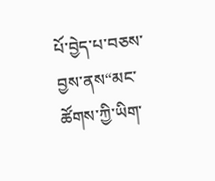པོ་བྱེད་པ་བཅས་བྱས་ནས“མང་ཚོགས་ཀྱི་ཡིག་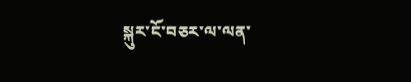སྐུར་ངོ་བཅར་ལ་ལན་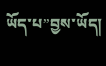ཡོད་པ”བྱས་ཡོད།